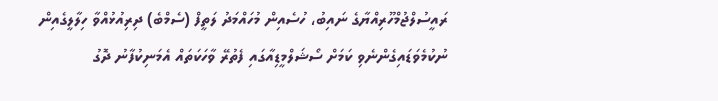ރައީސުލްޖުމްހޫރިއްޔާގެ ނައިބު، ހުސެއިން މުހައްމަދު ލަތީފް (ސެމްބެ) ދިރިއުޅުއްވާ ހިލާލީގެއިން ނުކުމެވަޑައިގެންނެވި ކަމަށް ސޯޝަލްމީޑިއާގައި ފެތުރޭ ވާހަކަތައް އެމަނިކުފާނު ދޮގު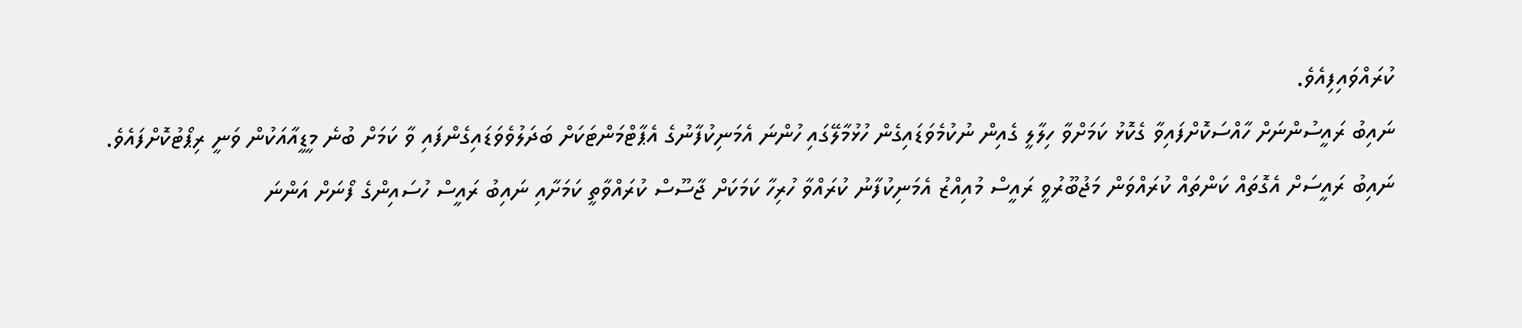ކުރައްވައިފިއެވެ.
ނައިބު ރައީސުންނަށް ހާއްސަކޮށްފައިވާ ގެކޮޅު ކަމަށްވާ ހިލާލީ ގެއިން ނުކުމެވަޑައިގެން ހުޅުމާލޭގައި ހުންނަ އެމަނިކުފާނުގެ އެޕާޓްމަންޓަކަށް ބަދަލުވެވަޑައިގެންފައި ވާ ކަމަށް ބުނެ މީޑީއާއަކުން ވަނީ ރިޕޯޓުކޮށްފައެވެ.
ނައިބު ރައީސަށް އެގޮތައް ކަންތައް ކުރައްވަން މަޖުބޫރުވީ ރައީސް މުއިއްޒު އެމަނިކުފާނު ކުރައްވާ ހުރިހާ ކަމަކަށް ޖާސޫސް ކުރައްވާތީ ކަމަށާއި ނައިބު ރައީސް ހުސައިންގެ ފޯނަށް އަންނަ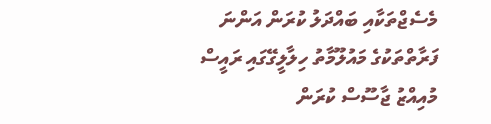މެސެޖްތަކާއި ބައްދަލު ކުރަން އަންނަ ފަރާތްތަކުގެ މައުލޫމާތު ހިލާލީގޭގައި ރައީސް މުއިއްޒު ޖާސޫސް ކުރަން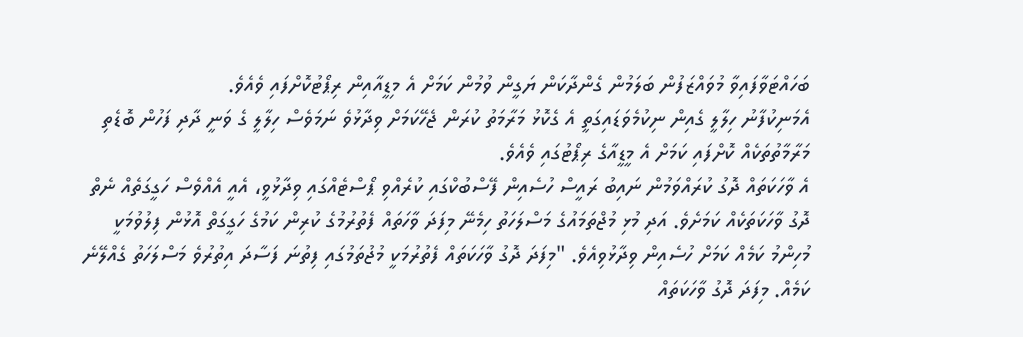ބަހައްޓަވާފައިވާ މުވައްޒަފުން ބަލަމުން ގެންދާކަން ޔަގީން ވުމުން ކަމަށް އެ މިޑީއާއިން ރިޕޯޓުކޮށްފައި ވެއެވެ.
އެމަނިކުފާނު ހިލާލީ ގެއިން ނިކުމެވަޑައިގަތީ އެ ގެކޮޅު މަރާމަތު ކުރަން ޖެހޭކަމަށް ވިދާޅުވެ ނަމަވެސް ހިލާލީ ގެ ވަނީ ދާދި ފަހުން ބޮޑެތި މަރާމާތުތަކެއް ކޮށްފައި ކަމަށް އެ މީޑީއާގެ ރިޕޯޓުގައި ވެއެވެ.
އެ ވާހަކަތައް ދޮގު ކުރައްވަމުން ނައިބު ރައީސް ހުސެއިން ފޭސްބުކްގައި ކުރެއްވި ޕޯސްޓެއްގައި ވިދާޅުވީ، އެއީ އެއްވެސް ހަގީގަތެއް ނެތް ދޮގު ވާހަކަތަކެއް ކަމަށެވެ. އަދި މުޅި މުޖްތަމައުގެ މަސްލަހަތު ހިމެނޭ މިފަދަ ވާހަތައް ފެތުރުމުގެ ކުރިން ކަމުގެ ހަގީގަތް އޮޅުން ފިލުވުމަކީ މުހިންމު ކަމެއް ކަމަށް ހުސެއިން ވިދާޅުވިއެވެ. "މިފަދަ ދޮގު ވާހަކަތައް ފެތުރުމަކީ މުޖުތަމުގައި ފިތުނަ ފަސާދަ އިތުރުވެ މަސްލަހަތު ގެއްލޭނެ ކަމެއް. މިފަދަ ދޮގު ވާހަކަތައް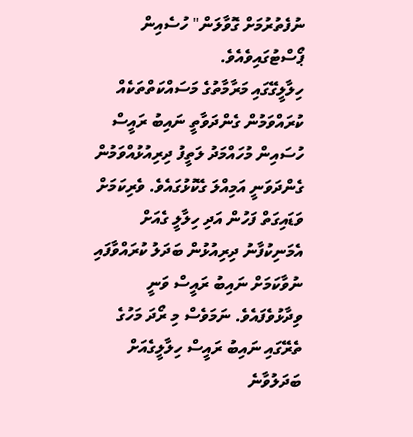ނުފެތުރުމަށް ގޮވާލަން" ހުސެއިން ޕޯސްޓުގައިވެއެވެ.
ހިލާލީގޭގައި މަރާމާތުގެ މަސައްކަތްތަކެއް ކުރައްވަމުން ގެންދަވާތީ ނައިބު ރައީސް ހުސައިން މުހައްމަދު ލަތީފު ދިރިއުޅުއްވަމުން ގެންދަވަނީ އަމިއްލަ ގެކޮޅުގައެވެ. ވެރިކަމަށް ވަޑައިގަތް ފަހުން އަދި ހިލާލީ ގެއަށް އެމަނިކުފާނު ދިރިއުޅުން ބަދަލު ކުރައްވާފައި ނުވާކަމަށް ނައިބު ރައީސް ވަނީ ވިދާޅުވެފައެވެ. ނަމަވެސް މި ރޯދަ މަހުގެ ތެރޭގައި ނައިބު ރައީސް ހިލާލީގެއަށް ބަދަލުވާނެ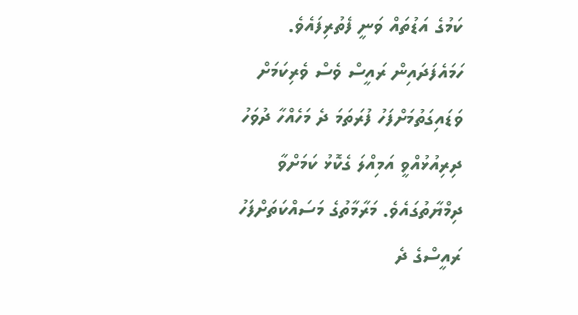ކަމުގެ އަޑުތައް ވަނީ ފެތުރިފައެވެ.
ހަމައެފަދައިން ރައީސް ވެސް ވެރިކަމަށް ވަޑައިގަތުމަށްފަހު ފުރަތަމަ ދެ މަހެއްހާ ދުވަހު ދިރިއުޅުއްވީ އަމިއްލަ ގެކޮޅު ކަމަށްވާ ދިމްޔާތުގައެވެ. މަރާމާތުގެ މަސައްކަތަށްފަހު ރައީސްގެ ދެ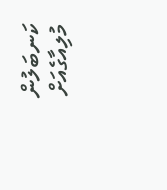ކަނބަލުން މުލިއާގެއަށް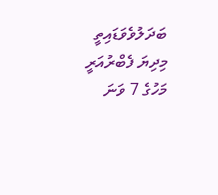ބަދަލުވެވަޑައިތީ މިދިޔަ ފެބްރުއަރީ މަހުގެ 7 ވަނަ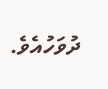ދުވަހުއެވެ.